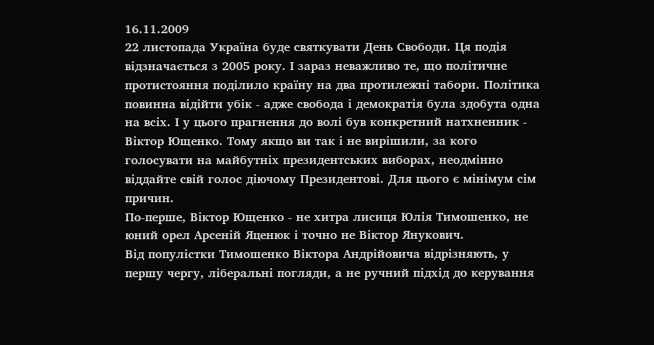16.11.2009
22 листопада Україна буде святкувати День Свободи. Ця подія відзначається з 2005 року. І зараз неважливо те, що політичне протистояння поділило країну на два протилежні табори. Політика повинна відійти убік - адже свобода і демократія була здобута одна на всіх. І у цього прагнення до волі був конкретний натхненник - Віктор Ющенко. Тому якщо ви так і не вирішили, за кого голосувати на майбутніх президентських виборах, неодмінно віддайте свій голос діючому Президентові. Для цього є мінімум сім причин.
По-перше, Віктор Ющенко - не хитра лисиця Юлія Тимошенко, не юний орел Арсеній Яценюк і точно не Віктор Янукович.
Від популістки Тимошенко Віктора Андрійовича відрізняють, у першу чергу, ліберальні погляди, а не ручний підхід до керування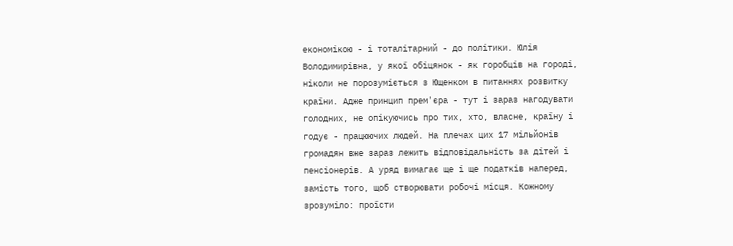економікою - і тоталітарний - до політики. Юлія Володимирівна, у якої обіцянок - як горобців на городі, ніколи не порозуміється з Ющенком в питаннях розвитку країни. Адже принцип прем'єра - тут і зараз нагодувати голодних, не опікуючись про тих, хто, власне, країну і годує - працюючих людей. На плечах цих 17 мільйонів громадян вже зараз лежить відповідальність за дітей і пенсіонерів. А уряд вимагає ще і ще податків наперед, замість того, щоб створювати робочі місця. Кожному зрозуміло: проїсти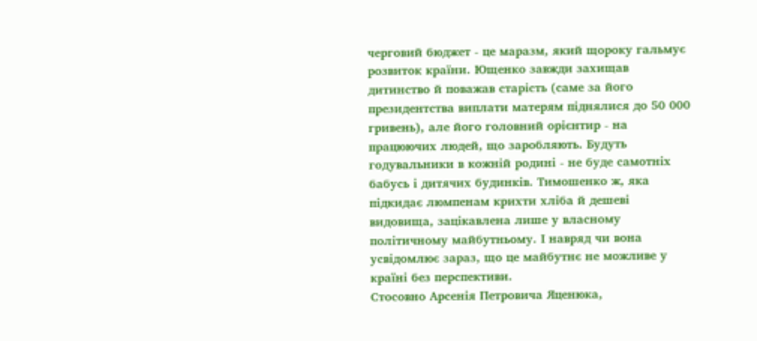черговий бюджет - це маразм, який щороку гальмує розвиток країни. Ющенко завжди захищав дитинство й поважав старість (саме за його президентства виплати матерям піднялися до 50 000 гривень), але його головний орієнтир - на працюючих людей, що заробляють. Будуть годувальники в кожній родині - не буде самотніх бабусь і дитячих будинків. Тимошенко ж, яка підкидає люмпенам крихти хліба й дешеві видовища, зацікавлена лише у власному політичному майбутньому. І навряд чи вона усвідомлює зараз, що це майбутнє не можливе у країні без перспективи.
Стосовно Арсенія Петровича Яценюка,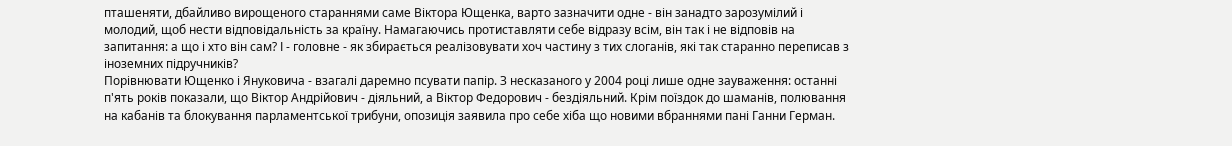пташеняти, дбайливо вирощеного стараннями саме Віктора Ющенка, варто зазначити одне - він занадто зарозумілий і молодий, щоб нести відповідальність за країну. Намагаючись протиставляти себе відразу всім, він так і не відповів на запитання: а що і хто він сам? І - головне - як збирається реалізовувати хоч частину з тих слоганів, які так старанно переписав з іноземних підручників?
Порівнювати Ющенко і Януковича - взагалі даремно псувати папір. З несказаного у 2004 році лише одне зауваження: останні п'ять років показали, що Віктор Андрійович - діяльний, а Віктор Федорович - бездіяльний. Крім поїздок до шаманів, полювання на кабанів та блокування парламентської трибуни, опозиція заявила про себе хіба що новими вбраннями пані Ганни Герман.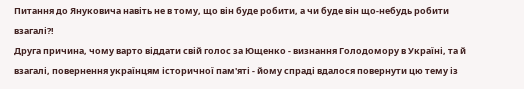Питання до Януковича навіть не в тому, що він буде робити, а чи буде він що-небудь робити взагалі?!
Друга причина, чому варто віддати свій голос за Ющенко - визнання Голодомору в Україні, та й взагалі, повернення українцям історичної пам'яті - йому спраді вдалося повернути цю тему із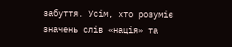забуття. Усім, хто розуміє значень слів «нація» та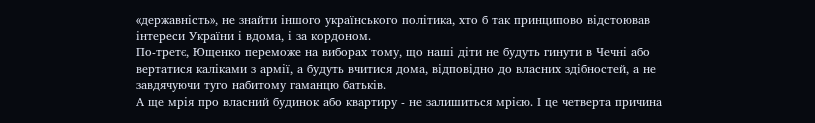«державність», не знайти іншого українського політика, хто б так принципово відстоював інтереси України і вдома, і за кордоном.
По-третє, Ющенко переможе на виборах тому, що наші діти не будуть гинути в Чечні або вертатися каліками з армії, а будуть вчитися дома, відповідно до власних здібностей, а не завдячуючи туго набитому гаманцю батьків.
А ще мрія про власний будинок або квартиру - не залишиться мрією. І це четверта причина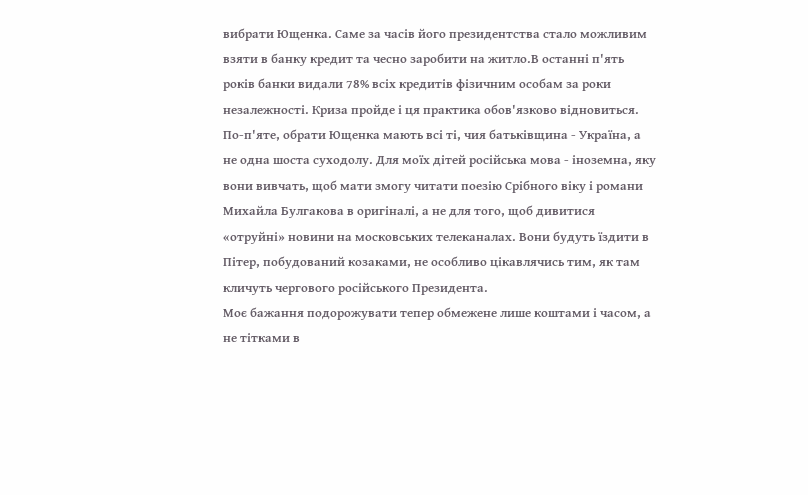вибрати Ющенка. Саме за часів його президентства стало можливим взяти в банку кредит та чесно заробити на житло.В останні п'ять років банки видали 78% всіх кредитів фізичним особам за роки незалежності. Криза пройде і ця практика обов'язково відновиться.
По-п'яте, обрати Ющенка мають всі ті, чия батьківщина - Україна, а не одна шоста суходолу. Для моїх дітей російська мова - іноземна, яку вони вивчать, щоб мати змогу читати поезію Срібного віку і романи Михайла Булгакова в оригіналі, а не для того, щоб дивитися «отруйні» новини на московських телеканалах. Вони будуть їздити в Пітер, побудований козаками, не особливо цікавлячись тим, як там кличуть чергового російського Президента.
Моє бажання подорожувати тепер обмежене лише коштами і часом, а не тітками в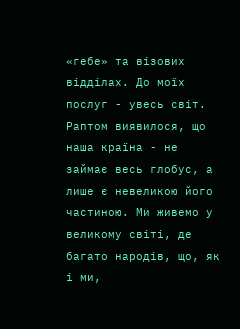«гебе» та візових відділах. До моїх послуг - увесь світ. Раптом виявилося, що наша країна - не займає весь глобус, а лише є невеликою його частиною. Ми живемо у великому світі, де багато народів, що, як і ми,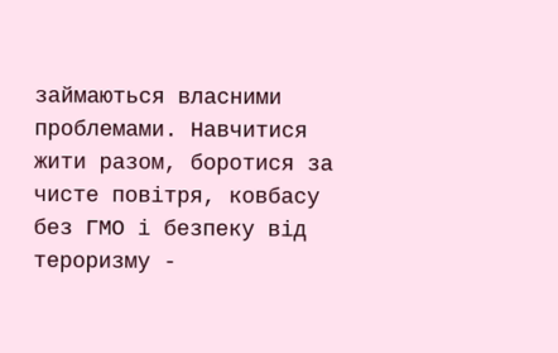займаються власними проблемами. Навчитися жити разом, боротися за чисте повітря, ковбасу без ГМО і безпеку від тероризму -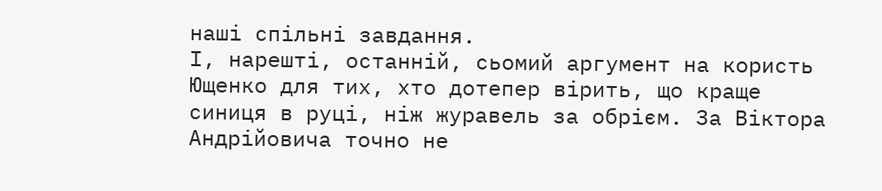наші спільні завдання.
І, нарешті, останній, сьомий аргумент на користь Ющенко для тих, хто дотепер вірить, що краще синиця в руці, ніж журавель за обрієм. За Віктора Андрійовича точно не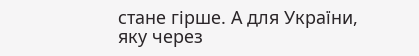стане гірше. А для України, яку через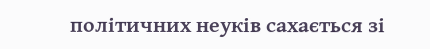політичних неуків сахається зі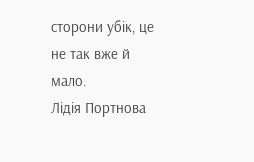сторони убік, це не так вже й мало.
Лідія Портнова